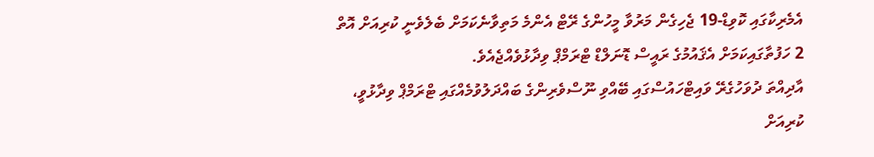އެމެރިކާގައި ކޮވިޑް-19 ޖެހިގެން މަރުވާ މީހުންގެ ރޭޓް އެންމެ މަތިވާނެކަމަށް ބެލެވެނީ ކުރިއަށް އޮތް 2 ހަފުތާގައިކަމަށް އެޤައުމުގެ ރައީސް ޑޮނަލްޑް ޓްރަމްޕް ވިދާޅުވެއްޖެއެވެ.
އާދިއްތަ ދުވަހުގެރޭ ވައިޓްހައުސްގައި ބޭއްވި ނޫސްވެރިންގެ ބައްދަލުވުމެއްގައި ޓްރަމްޕް ވިދާޅުވީ، ކުރިއަށް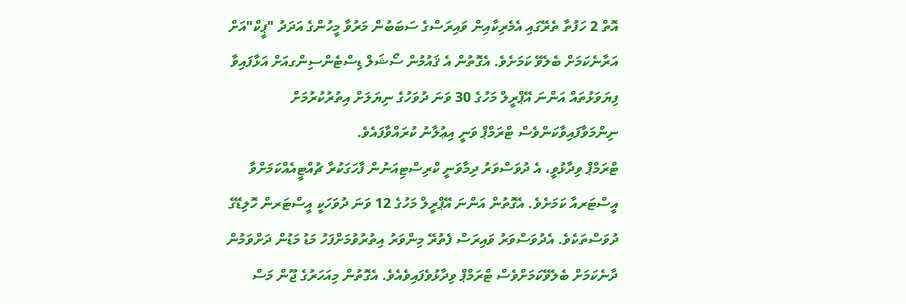އޮތް 2 ހަފުތާ ތެރޭގައި އެމެރިކާއިން ވައިރަސްގެ ސަބަބުން މަރުވާ މީހުންގެ އަދަދު "ޕީކް"އަށް އަރާނެކަމަށް ބެލެވޭ ކަމަށެވެ. އެގޮތުން އެ ޤައުމުން ސޯޝަލް ޑިސްޓެންސިންގއަށް އަޅާފައިވާ ފިޔަވަޅުތައް އަންނަ އޭޕްރީލް މަހުގެ 30 ވަނަ ދުވަހުގެ ނިޔަލަށް އިތުރުކުރުމަށް ނިންމަވާފައިވާކަންވެސް ޓްރަމްޕް ވަނީ އިޢުލާނު ކުރައްވާފައެވެ.
ޓްރަމްޕް ވިދާޅުވީ، އެ ދުވަސްވަރު ދިމާވަނީ ކްރިސްޓިއަނުން ފާހަގަކުރާ ޗުއްޓީއެއްކަމަށްވާ އީސްޓަރއާ ކަމަށެވެ. އެގޮތުން އަންނަ އޭޕްރީލް މަހުގެ 12 ވަނަ ދުވަހަކީ އީސްޓަރން ހޮލިޑޭގެ ދުވަސްތަކެވެ. އެދުވަސްވަރު ވައިރަސް ފެތުރޭ މިންވަރު އިތުރުވުމަށްފަހު މަޑު މަޑުން ދަށްވަމުން ދާނެކަމަށް ބެލެވޭކަމަށްވެސް ޓްރަމްޕް ވިދާޅުވެފައިވެއެވެ. އެގޮތުން މިއަހަރުގެ ޖޫން މަސް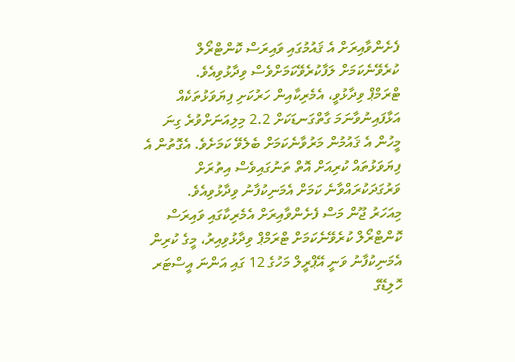ފެށެންވާއިރަށް އެ ޤައުމުގައި ވައިރަސް ކޮންޓްރޯލް ކުރެވޭނެކަމަށް ލަފާކުރެވޭކަމަށްވެސް ވިދާޅުވިއެވެ.
ޓްރަމްޕް ވިދާޅުވީ، އެމެރިކާއިން ހަރުކަށި ފިޔަވަޅުތަކެއް އަޅާފައިނުވާނަމަ ގާތްގަނޑަކަށް 2.2 މިލިއަނަށްވުރެ ގިނަ މީހުން އެ ޤައުމުން މަރުވާނެކަމަށް ބެލެވޭ ކަމަށެވެ. އެގޮތުން އެ ފިޔަވަޅުތައް ކުރިއަށް އޮތް ތަނުގައިވެސް އިތުރަށް ވަރުގަދަކުރައްވާނެ ކަމަށް އެމަނިކުފާނު ވިދާޅުވިއެވެ.
މިއަހަރު ޖޫން މަސް ފެށެންވާއިރަށް އެމެރިކާގައި ވައިރަސް ކޮންޓްރޯލް ކުރެވޭނެކަމަށް ޓްރަމްޕް ވިދާޅުވިއިރު، މީގެ ކުރިން އެމަނިކުފާނު ވަނީ އޭޕްރީލް މަހުގެ 12 ގައި އަންނަ އީސްޓަރ ހޮލިޑޭގެ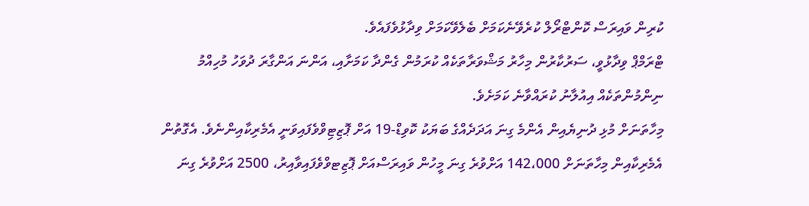ކުރިން ވައިރަސް ކޮންޓްރޯލް ކުރެވޭނެކަމަށް ބެލެވޭކަމަށް ވިދާޅުވެފައެވެ.
ޓްރަމްޕް ވިދާޅުވީ، ސަރުކާރުން މިހާރު މަޝްވަރާތަކެއް ކުރަމުން ގެންދާ ކަމަށާއި، އަންނަ އަންގާރަ ދުވަހު މުހިއްމު ނިންމުންތަކެއް އިއުލާނު ކުރައްވާނެ ކަމަށެވެ.
މިހާތަނަށް މުޅި ދުނިޔެއިން އެންމެ ގިނަ އަދަދެއްގެ ބަޔަކު ކޮވިޑް-19 އަށް ޕޮޒިޓިވްވެފައިވަނީ އެމެރިކާއިންނެވެ. އެގޮތުން އެމެރިކާއިން މިހާތަނަށް 142،000 އަށްވުރެ ގިނަ މީހުން ވައިރަސްއަށް ޕޮޒިޓވްވެފައިވާއިރު، 2500 އަށްވުރެ ގިނަ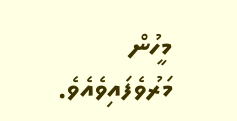މީހުން މަރުވެފައިވެއެވެ.